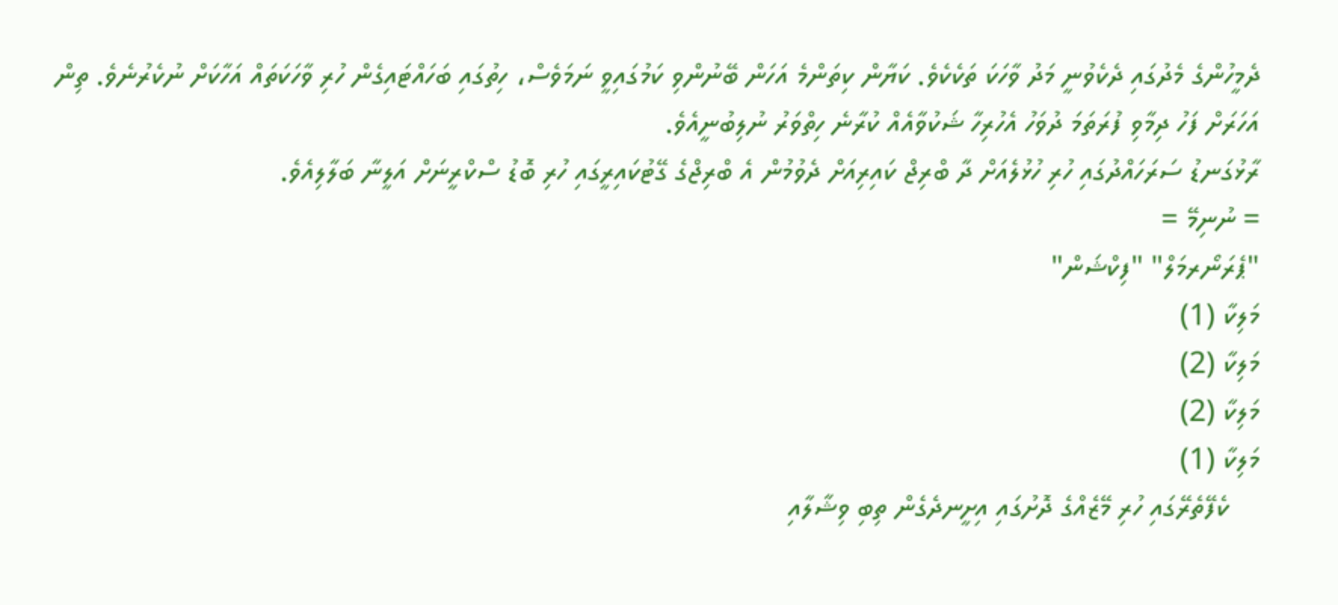ދެމީހުންގެ މެދުގައި ދެކެވުނީ މަދު ވާހަކަ ތަކެކެވެ. ކަޔާން ކިތަންމެ އަހަން ބޭނުންވި ކަމުގައިވީ ނަމަވެސް، ހިތުގައި ބަހައްޓައިގެން ހުރި ވާހަކަތައް އަހާކަށް ނުކެރުނެވެ. ތިން އަހަރަށް ފަހު ދިމާވި ފުރަތަމަ ދުވަހު އެހުރިހާ ޝަކުވާއެއް ކުރާނެ ހިތްވަރު ނުލިބުނީއެވެ.
ރާޅުގަނޑު ސަރަހައްދުގައި ހުރި ހުޅުލެއަށް ދާ ބްރިޖް ކައިރިއަށް ދެވުމުން އެ ބްރިޖްގެ ގޭޓުކައިރީގައި ހުރި ބޮޑު ސްކްރީނަށް އަލީނާ ބަލާލިއެވެ.
= ނުނިމޭ =
"ޕެރަނޯރމަލް" "ފިކްޝަން"
މަލިކާ (1)
މަލިކާ (2)
މަލިކާ (2)
މަލިކާ (1)
    ކެފޭތެރޭގައި ހުރި މޭޒެއްގެ ދޮށުގައި އިށީނދެގެން ތިބި ވިޝާލާއި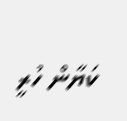ކަޔާން ހުރީ